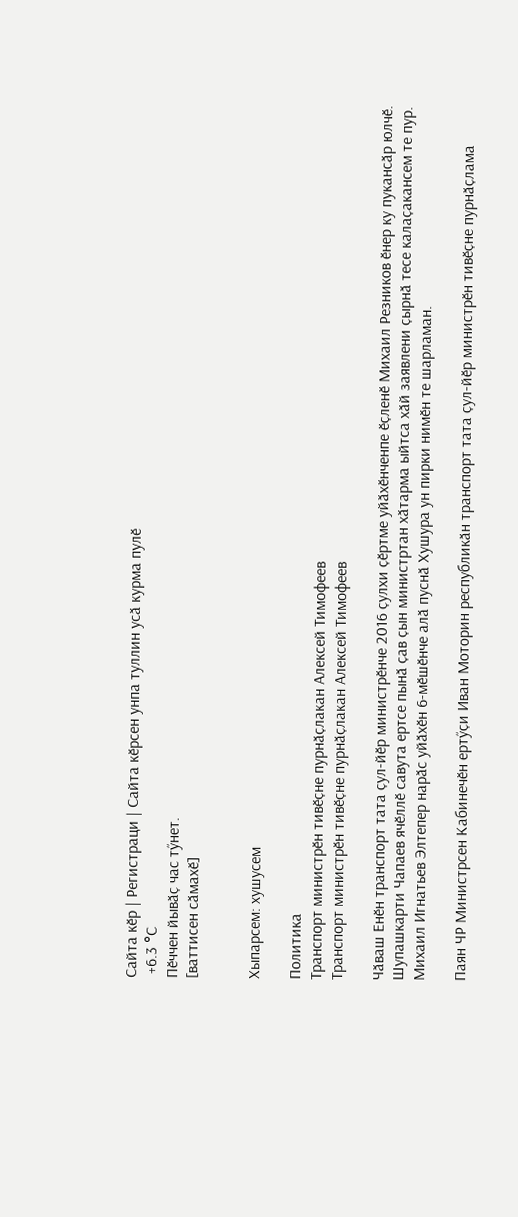Сайта кӗр | Регистраци | Сайта кӗрсен унпа туллин усӑ курма пулӗ
 +6.3 °C
Пӗччен йывӑҫ час тӳнет.
[ваттисен сӑмахӗ]


Хыпарсем: хушусем

Политика
Транспорт министрӗн тивӗҫне пурнӑҫлакан Алексей Тимофеев
Транспорт министрӗн тивӗҫне пурнӑҫлакан Алексей Тимофеев

Чӑваш Енӗн транспорт тата ҫул-йӗр министрӗнче 2016 ҫулхи ҫӗртме уйӑхӗнченпе ӗҫленӗ Михаил Резников ӗнер ку пукансӑр юлчӗ. Шупашкарти Чапаев ячӗллӗ савута ертсе пынӑ ҫав ҫын министртан хӑтарма ыйтса хӑй заявлени ҫырнӑ тесе калаҫакансем те пур. Михаил Игнатьев Элтепер нарӑс уйӑхӗн 6-мӗшӗнче алӑ пуснӑ Хушура ун пирки нимӗн те шарламан.

Паян ЧР Министрсен Кабинечӗн ертӳҫи Иван Моторин республикӑн транспорт тата ҫул-йӗр министрӗн тивӗҫне пурнӑҫлама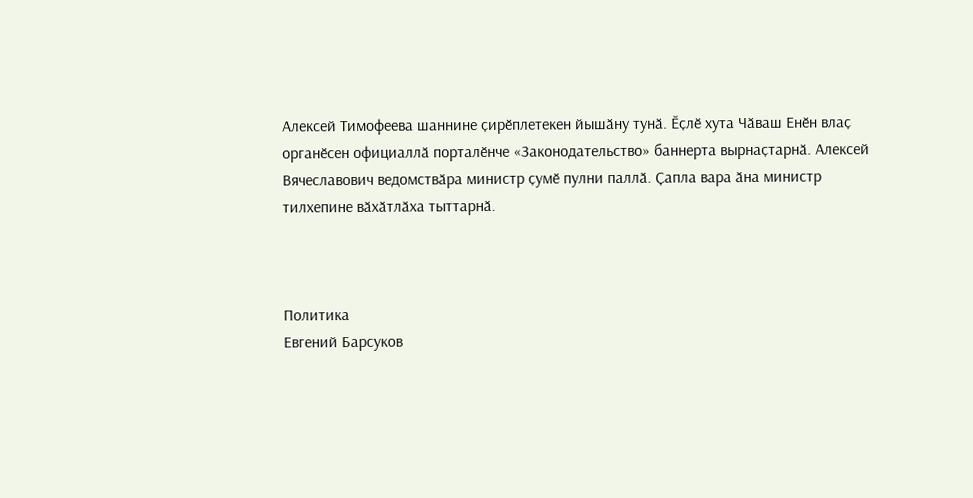Алексей Тимофеева шаннине ҫирӗплетекен йышӑну тунӑ. Ӗҫлӗ хута Чӑваш Енӗн влаҫ органӗсен официаллӑ порталӗнче «Законодательство» баннерта вырнаҫтарнӑ. Алексей Вячеславович ведомствӑра министр ҫумӗ пулни паллӑ. Ҫапла вара ӑна министр тилхепине вӑхӑтлӑха тыттарнӑ.



Политика
Евгений Барсуков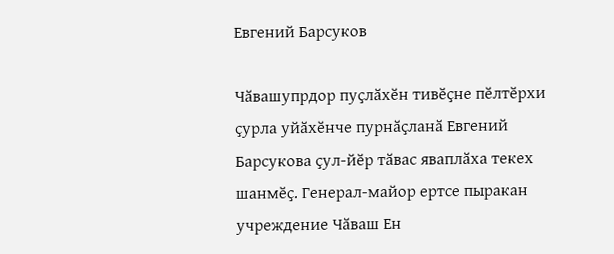Евгений Барсуков

Чӑвашупрдор пуҫлӑхӗн тивӗҫне пӗлтӗрхи ҫурла уйӑхӗнче пурнӑҫланӑ Евгений Барсукова ҫул-йӗр тӑвас яваплӑха текех шанмӗҫ. Генерал-майор ертсе пыракан учреждение Чӑваш Ен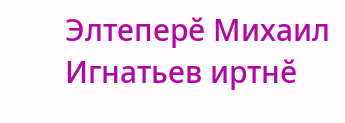Элтеперӗ Михаил Игнатьев иртнӗ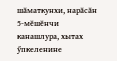шӑматкунхи, нарӑсӑн 5-мӗшӗнчи канашлура, хытах ӳпкеленине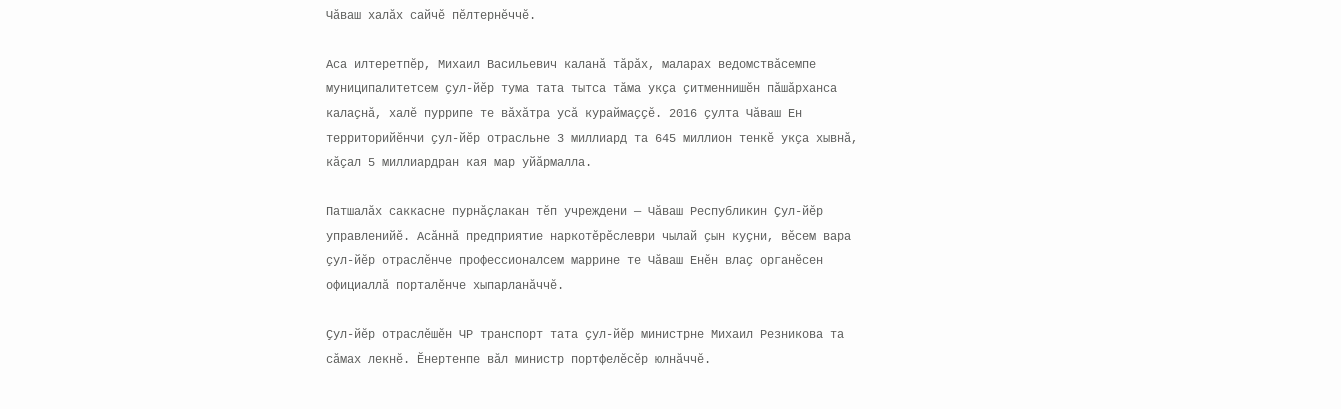Чӑваш халӑх сайчӗ пӗлтернӗччӗ.

Аса илтеретпӗр, Михаил Васильевич каланӑ тӑрӑх, маларах ведомствӑсемпе муниципалитетсем ҫул-йӗр тума тата тытса тӑма укҫа ҫитменнишӗн пӑшӑрханса калаҫнӑ, халӗ пуррипе те вӑхӑтра усӑ кураймаҫҫӗ. 2016 ҫулта Чӑваш Ен территорийӗнчи ҫул-йӗр отрасльне 3 миллиард та 645 миллион тенкӗ укҫа хывнӑ, кӑҫал 5 миллиардран кая мар уйӑрмалла.

Патшалӑх саккасне пурнӑҫлакан тӗп учреждени — Чӑваш Республикин Ҫул-йӗр управленийӗ. Асӑннӑ предприятие наркотӗрӗслеври чылай ҫын куҫни, вӗсем вара ҫул-йӗр отраслӗнче профессионалсем маррине те Чӑваш Енӗн влаҫ органӗсен официаллӑ порталӗнче хыпарланӑччӗ.

Ҫул-йӗр отраслӗшӗн ЧР транспорт тата ҫул-йӗр министрне Михаил Резникова та сӑмах лекнӗ. Ӗнертенпе вӑл министр портфелӗсӗр юлнӑччӗ.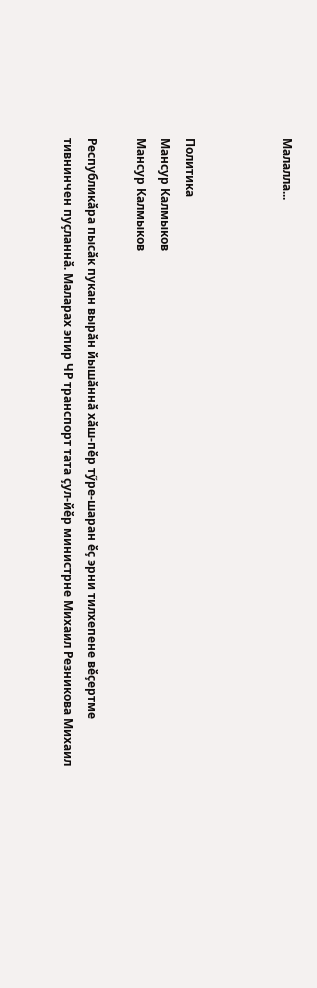Малалла...



Политика
Мансур Калмыков
Мансур Калмыков

Республикӑра пысӑк пукан вырӑн йышӑннӑ хӑш-пӗр тӳре-шаран ӗҫ эрни тилхепене вӗҫертме тивнинчен пуҫланнӑ. Маларах эпир ЧР транспорт тата ҫул-йӗр министрне Михаил Резникова Михаил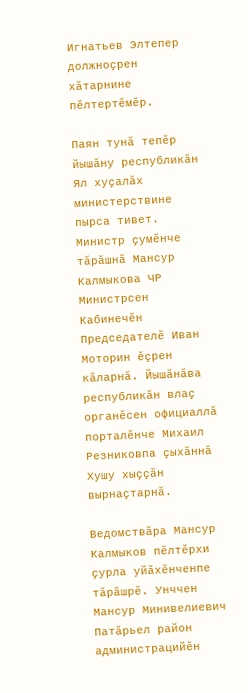Игнатьев Элтепер должноҫрен хӑтарнине пӗлтертӗмӗр.

Паян тунӑ тепӗр йышӑну республикӑн Ял хуҫалӑх министерствине пырса тивет. Министр ҫумӗнче тӑрӑшнӑ Мансур Калмыкова ЧР Министрсен Кабинечӗн Председателӗ Иван Моторин ӗҫрен кӑларнӑ. Йышӑнӑва республикӑн влаҫ органӗсен официаллӑ порталӗнче Михаил Резниковпа ҫыхӑннӑ Хушу хыҫҫӑн вырнаҫтарнӑ.

Ведомствӑра Мансур Калмыков пӗлтӗрхи ҫурла уйӑхӗнченпе тӑрӑшрӗ. Унччен Мансур Минивелиевич Патӑрьел район администрацийӗн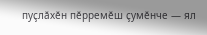пуҫлӑхӗн пӗрремӗш ҫумӗнче — ял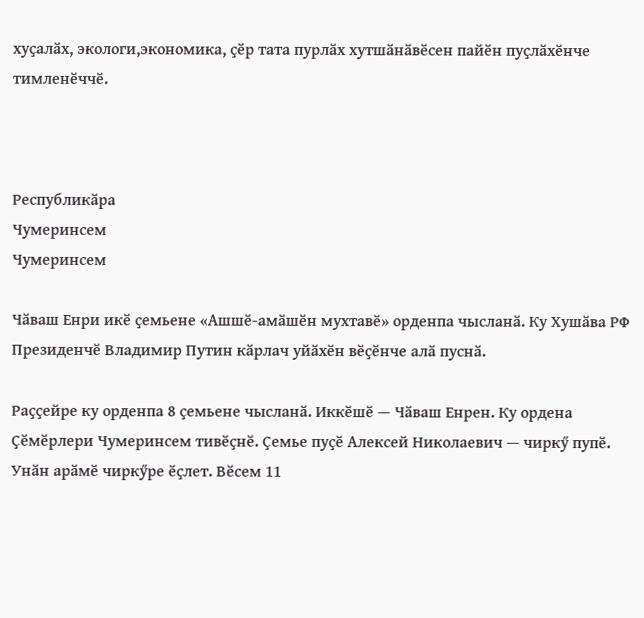хуҫалӑх, экологи,экономика, ҫӗр тата пурлӑх хутшӑнӑвӗсен пайӗн пуҫлӑхӗнче тимленӗччӗ.



Республикӑра
Чумеринсем
Чумеринсем

Чӑваш Енри икӗ ҫемьене «Ашшӗ-амӑшӗн мухтавӗ» орденпа чысланӑ. Ку Хушӑва РФ Президенчӗ Владимир Путин кӑрлач уйӑхӗн вӗҫӗнче алӑ пуснӑ.

Раҫҫейре ку орденпа 8 ҫемьене чысланӑ. Иккӗшӗ — Чӑваш Енрен. Ку ордена Ҫӗмӗрлери Чумеринсем тивӗҫнӗ. Ҫемье пуҫӗ Алексей Николаевич — чиркӳ пупӗ. Унӑн арӑмӗ чиркӳре ӗҫлет. Вӗсем 11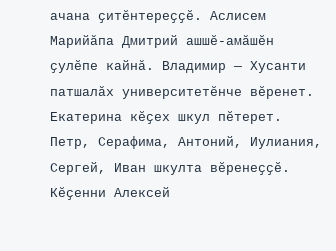ачана ҫитӗнтереҫҫӗ. Аслисем Марийӑпа Дмитрий ашшӗ-амӑшӗн ҫулӗпе кайнӑ. Владимир — Хусанти патшалӑх университетӗнче вӗренет. Екатерина кӗҫех шкул пӗтерет. Петр, Серафима, Антоний, Иулиания, Сергей, Иван шкулта вӗренеҫҫӗ. Кӗҫенни Алексей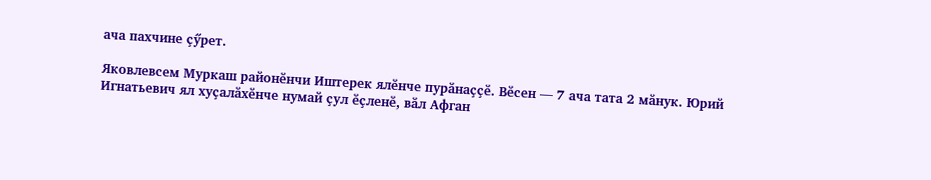ача пахчине ҫӳрет.

Яковлевсем Муркаш районӗнчи Иштерек ялӗнче пурӑнаҫҫӗ. Вӗсен — 7 ача тата 2 мӑнук. Юрий Игнатьевич ял хуҫалӑхӗнче нумай ҫул ӗҫленӗ, вӑл Афган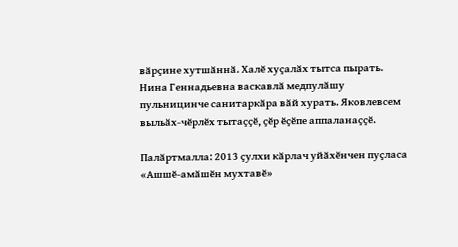вӑрҫине хутшӑннӑ. Халӗ хуҫалӑх тытса пырать. Нина Геннадьевна васкавлӑ медпулӑшу пульницинче санитаркӑра вӑй хурать. Яковлевсем выльӑх-чӗрлӗх тытаҫҫӗ, ҫӗр ӗҫӗпе аппаланаҫҫӗ.

Палӑртмалла: 2013 ҫулхи кӑрлач уйӑхӗнчен пуҫласа «Ашшӗ-амӑшӗн мухтавӗ»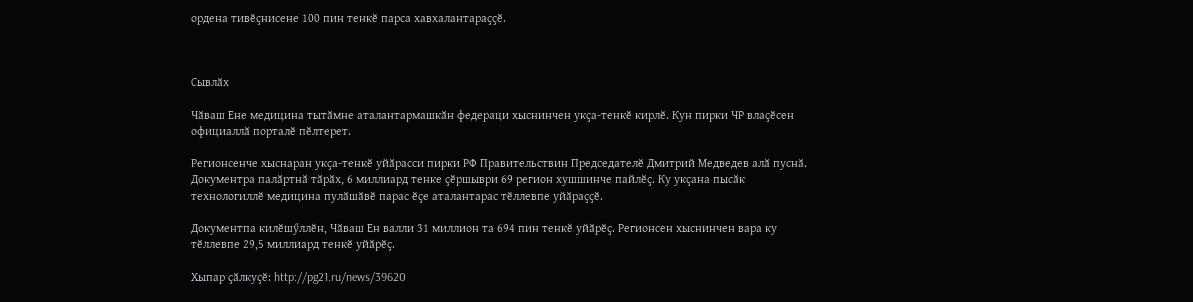ордена тивӗҫнисене 100 пин тенкӗ парса хавхалантараҫҫӗ.



Сывлӑх

Чӑваш Ене медицина тытӑмне аталантармашкӑн федераци хыснинчен укҫа-тенкӗ кирлӗ. Кун пирки ЧР влаҫӗсен официаллӑ порталӗ пӗлтерет.

Регионсенче хыснаран укҫа-тенкӗ уйӑрасси пирки РФ Правительствин Председателӗ Дмитрий Медведев алӑ пуснӑ. Документра палӑртнӑ тӑрӑх, 6 миллиард тенке ҫӗршыври 69 регион хушшинче пайлӗҫ. Ку укҫана пысӑк технологиллӗ медицина пулӑшӑвӗ парас ӗҫе аталантарас тӗллевпе уйӑраҫҫӗ.

Документпа килӗшӳллӗн, Чӑваш Ен валли 31 миллион та 694 пин тенкӗ уйӑрӗҫ. Регионсен хыснинчен вара ку тӗллевпе 29,5 миллиард тенкӗ уйӑрӗҫ.

Хыпар ҫӑлкуҫӗ: http://pg21.ru/news/39620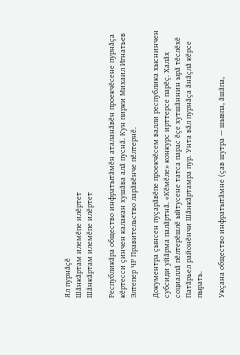Ял пурнӑҫӗ
Шӑнкӑртам илемӗпе илӗртет
Шӑнкӑртам илемӗпе илӗртет

Республикӑра общество инфратытӑмӗн аталанӑвӗн проекчӗсене пурнӑҫа кӗртесси ҫинчен калакан хушӑва алӑ пуснӑ. Кун пирки Михаил Игнатьев Элтепер ЧР Правительство ларӑвӗнче пӗлтернӗ.

Документра ҫынсен пуҫарӑвӗпе проекчӗсем валли республика хыснинчен субсиди уйӑрма палӑртнӑ. «Кӗмӗле» конкурс ирттерсе парӗҫ. Халӑх социаллӑ пӗлтерӗшлӗ ыйтусене татса парас ӗҫе хутшӑннин ырӑ тӗслӗхӗ Патӑрьел районӗнчи Шӑнкӑртамра пур. Унта вӑл пурнӑҫа ӑнӑҫлӑ кӗрсе пырать.

Укҫана общество инфратытӑмне (ҫав шутра — шывпа, ӑшӑпа,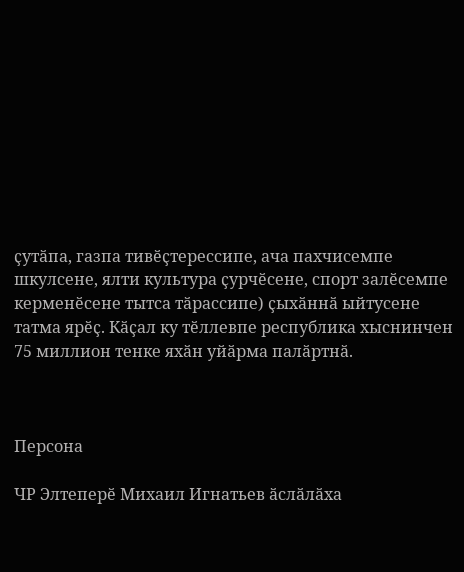ҫутӑпа, газпа тивӗҫтерессипе, ача пахчисемпе шкулсене, ялти культура ҫурчӗсене, спорт залӗсемпе керменӗсене тытса тӑрассипе) ҫыхӑннӑ ыйтусене татма ярӗҫ. Кӑҫал ку тӗллевпе республика хыснинчен 75 миллион тенке яхӑн уйӑрма палӑртнӑ.



Персона

ЧР Элтеперӗ Михаил Игнатьев ӑслӑлӑха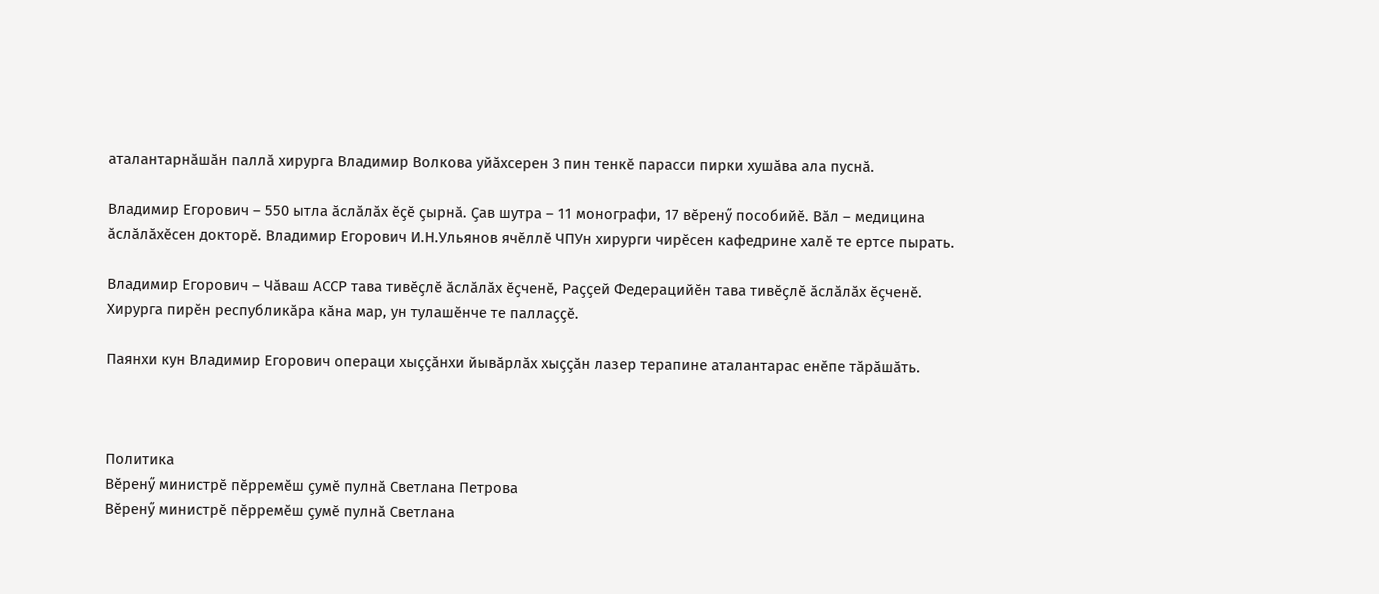аталантарнӑшӑн паллӑ хирурга Владимир Волкова уйӑхсерен 3 пин тенкӗ парасси пирки хушӑва ала пуснӑ.

Владимир Егорович – 550 ытла ӑслӑлӑх ӗҫӗ ҫырнӑ. Ҫав шутра – 11 монографи, 17 вӗренӳ пособийӗ. Вӑл – медицина ӑслӑлӑхӗсен докторӗ. Владимир Егорович И.Н.Ульянов ячӗллӗ ЧПУн хирурги чирӗсен кафедрине халӗ те ертсе пырать.

Владимир Егорович – Чӑваш АССР тава тивӗҫлӗ ӑслӑлӑх ӗҫченӗ, Раҫҫей Федерацийӗн тава тивӗҫлӗ ӑслӑлӑх ӗҫченӗ. Хирурга пирӗн республикӑра кӑна мар, ун тулашӗнче те паллаҫҫӗ.

Паянхи кун Владимир Егорович операци хыҫҫӑнхи йывӑрлӑх хыҫҫӑн лазер терапине аталантарас енӗпе тӑрӑшӑть.



Политика
Вӗренӳ министрӗ пӗрремӗш ҫумӗ пулнӑ Светлана Петрова
Вӗренӳ министрӗ пӗрремӗш ҫумӗ пулнӑ Светлана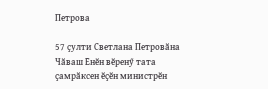Петрова

57 ҫулти Светлана Петровӑна Чӑваш Енӗн вӗренӳ тата ҫамрӑксен ӗҫӗн министрӗн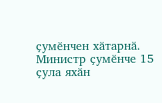ҫумӗнчен хӑтарнӑ. Министр ҫумӗнче 15 ҫула яхӑн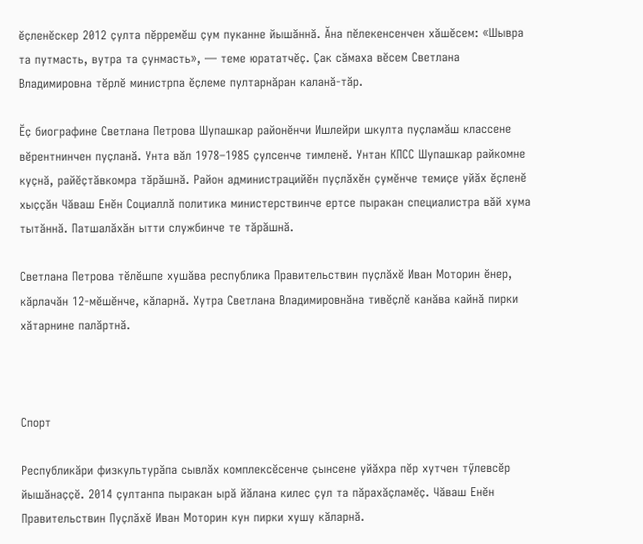ӗҫленӗскер 2012 ҫулта пӗрремӗш ҫум пуканне йышӑннӑ. Ӑна пӗлекенсенчен хӑшӗсем: «Шывра та путмасть, вутра та ҫунмасть», — теме юрататчӗҫ. Ҫак сӑмаха вӗсем Светлана Владимировна тӗрлӗ министрпа ӗҫлеме пултарнӑран каланӑ-тӑр.

Ӗҫ биографине Светлана Петрова Шупашкар районӗнчи Ишлейри шкулта пуҫламӑш классене вӗрентнинчен пуҫланӑ. Унта вӑл 1978–1985 ҫулсенче тимленӗ. Унтан КПСС Шупашкар райкомне куҫнӑ, райӗҫтӑвкомра тӑрӑшнӑ. Район администрацийӗн пуҫлӑхӗн ҫумӗнче темиҫе уйӑх ӗҫленӗ хыҫҫӑн Чӑваш Енӗн Социаллӑ политика министерствинче ертсе пыракан специалистра вӑй хума тытӑннӑ. Патшалӑхӑн ытти службинче те тӑрӑшнӑ.

Светлана Петрова тӗлӗшпе хушӑва республика Правительствин пуҫлӑхӗ Иван Моторин ӗнер, кӑрлачӑн 12-мӗшӗнче, кӑларнӑ. Хутра Светлана Владимировнӑна тивӗҫлӗ канӑва кайнӑ пирки хӑтарнине палӑртнӑ.



Спорт

Республикӑри физкультурӑпа сывлӑх комплексӗсенче ҫынсене уйӑхра пӗр хутчен тӳлевсӗр йышӑнаҫҫӗ. 2014 ҫултанпа пыракан ырӑ йӑлана килес ҫул та пӑрахӑҫламӗҫ. Чӑваш Енӗн Правительствин Пуҫлӑхӗ Иван Моторин кун пирки хушу кӑларнӑ.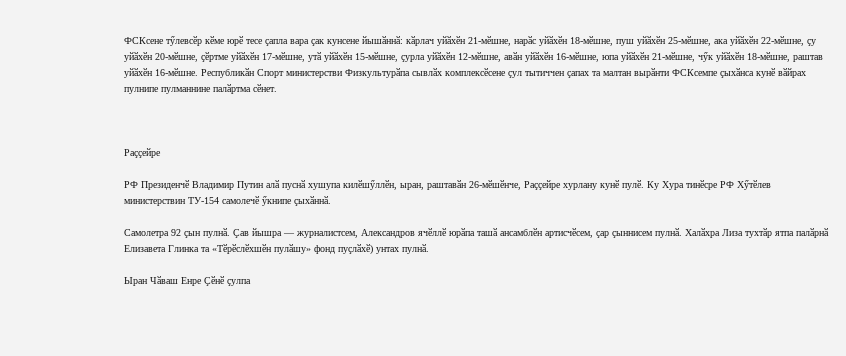ФСКсене тӳлевсӗр кӗме юрӗ тесе ҫапла вара ҫак кунсене йышӑннӑ: кӑрлач уйӑхӗн 21-мӗшне, нарӑс уйӑхӗн 18-мӗшне, пуш уйӑхӗн 25-мӗшне, ака уйӑхӗн 22-мӗшне, ҫу уйӑхӗн 20-мӗшне, ҫӗртме уйӑхӗн 17-мӗшне, утӑ уйӑхӗн 15-мӗшне, ҫурла уйӑхӗн 12-мӗшне, авӑн уйӑхӗн 16-мӗшне, юпа уйӑхӗн 21-мӗшне, чӳк уйӑхӗн 18-мӗшне, раштав уйӑхӗн 16-мӗшне. Республикӑн Спорт министерстви Физкультурӑпа сывлӑх комплексӗсене ҫул тытиччен ҫапах та малтан вырӑнти ФСКсемпе ҫыхӑнса кунӗ вӑйрах пулнипе пулманнине палӑртма сӗнет.



Раҫҫейре

РФ Президенчӗ Владимир Путин алӑ пуснӑ хушупа килӗшӳллӗн, ыран, раштавӑн 26-мӗшӗнче, Раҫҫейре хурлану кунӗ пулӗ. Ку Хура тинӗсре РФ Хӳтӗлев министерствин ТУ-154 самолечӗ ӳкнипе ҫыхӑннӑ.

Самолетра 92 ҫын пулнӑ. Ҫав йышра — журналистсем, Александров ячӗллӗ юрӑпа ташӑ ансамблӗн артисчӗсем, ҫар ҫыннисем пулнӑ. Халӑхра Лиза тухтӑр ятпа палӑрнӑ Елизавета Глинка та «Тӗрӗслӗхшӗн пулӑшу» фонд пуҫлӑхӗ) унтах пулнӑ.

Ыран Чӑваш Енре Ҫӗнӗ ҫулпа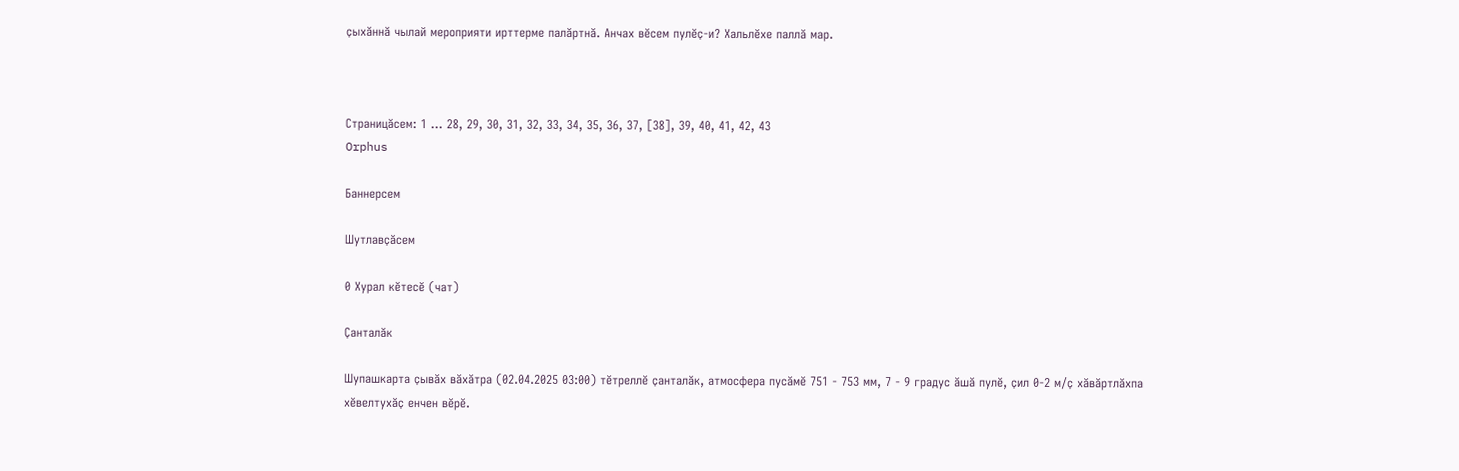ҫыхӑннӑ чылай мероприяти ирттерме палӑртнӑ. Анчах вӗсем пулӗҫ-и? Хальлӗхе паллӑ мар.



Страницӑсем: 1 ... 28, 29, 30, 31, 32, 33, 34, 35, 36, 37, [38], 39, 40, 41, 42, 43
Orphus

Баннерсем

Шутлавҫӑсем

0 Хурал кӗтесӗ (чат)

Ҫанталӑк

Шупашкарта ҫывӑх вӑхӑтра (02.04.2025 03:00) тӗтреллӗ ҫанталӑк, атмосфера пусӑмӗ 751 - 753 мм, 7 - 9 градус ӑшӑ пулӗ, ҫил 0-2 м/ҫ хӑвӑртлӑхпа хӗвелтухӑҫ енчен вӗрӗ.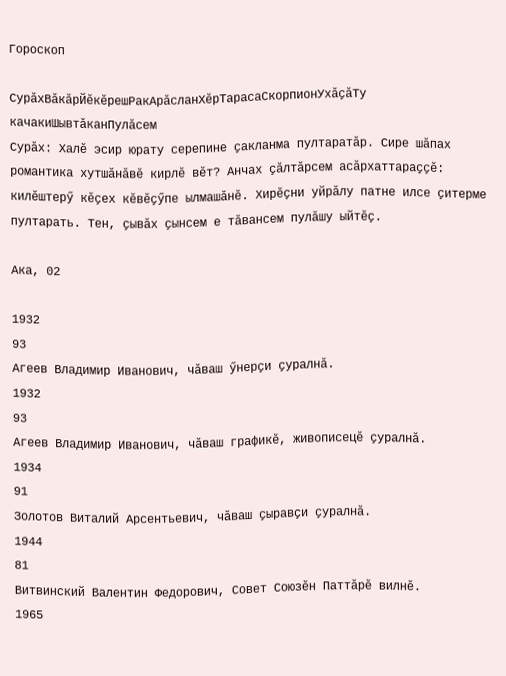Гороскоп

СурӑхВӑкӑрЙӗкӗрешРакАрӑсланХӗрТарасаСкорпионУхӑҫӑТу качакиШывтӑканПулӑсем
Сурӑх: Халӗ эсир юрату серепине ҫакланма пултаратӑр. Сире шӑпах романтика хутшӑнӑвӗ кирлӗ вӗт? Анчах ҫӑлтӑрсем асӑрхаттараҫҫӗ: килӗштерӳ кӗҫех кӗвӗҫӳпе ылмашӑнӗ. Хирӗҫни уйрӑлу патне илсе ҫитерме пултарать. Тен, ҫывӑх ҫынсем е тӑвансем пулӑшу ыйтӗҫ.

Ака, 02

1932
93
Агеев Владимир Иванович, чӑваш ӳнерҫи ҫуралнӑ.
1932
93
Агеев Владимир Иванович, чӑваш графикӗ, живописецӗ ҫуралнӑ.
1934
91
Золотов Виталий Арсентьевич, чӑваш ҫыравҫи ҫуралнӑ.
1944
81
Витвинский Валентин Федорович, Совет Союзӗн Паттӑрӗ вилнӗ.
1965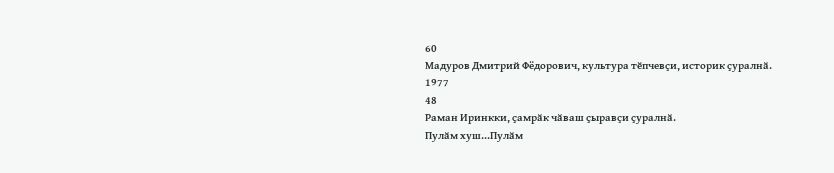60
Мадуров Дмитрий Фёдорович, культура тӗпчевҫи, историк ҫуралнӑ.
1977
48
Раман Иринкки, ҫамрӑк чӑваш ҫыравҫи ҫуралнӑ.
Пулӑм хуш...Пулӑм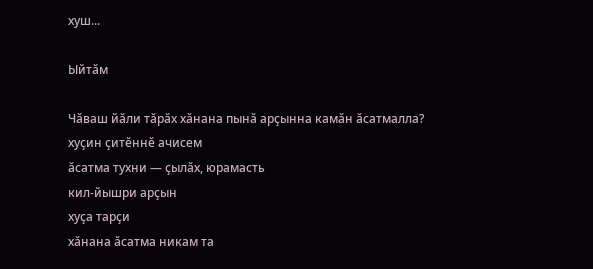хуш...

Ыйтӑм

Чӑваш йӑли тӑрӑх хӑнана пынӑ арҫынна камӑн ӑсатмалла?
хуҫин ҫитӗннӗ ачисем
ӑсатма тухни — ҫылӑх, юрамасть
кил-йышри арҫын
хуҫа тарҫи
хӑнана ӑсатма никам та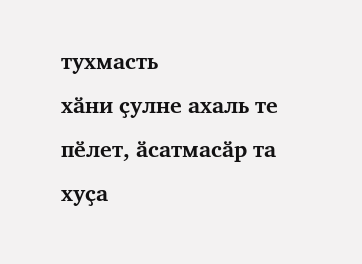тухмасть
хӑни ҫулне ахаль те пӗлет, ӑсатмасӑр та
хуҫа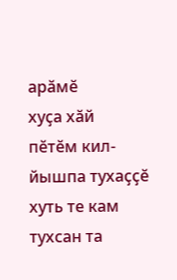арӑмӗ
хуҫа хӑй
пӗтӗм кил-йышпа тухаҫҫӗ
хуть те кам тухсан та